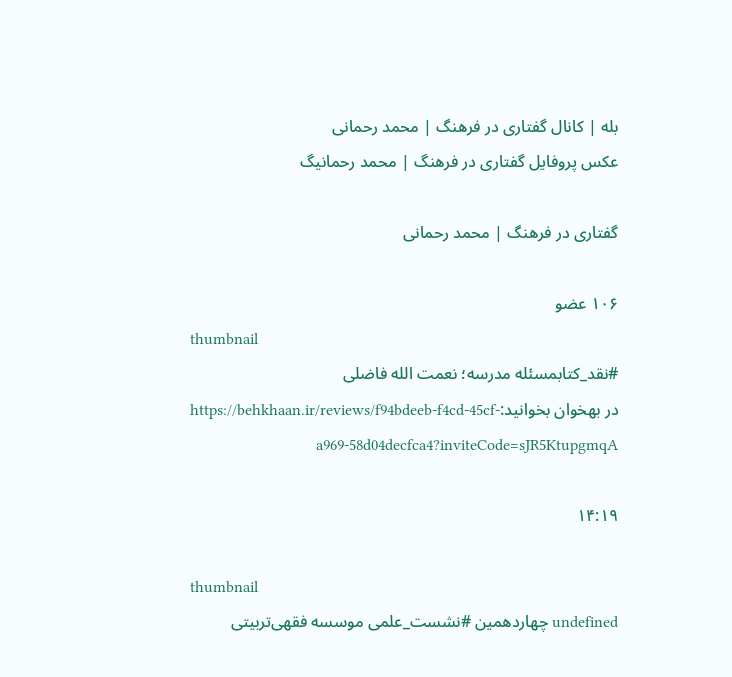بله | کانال گفتاری در فرهنگ | محمد رحمانی
عکس پروفایل گفتاری در فرهنگ | محمد رحمانیگ

گفتاری در فرهنگ | محمد رحمانی

۱۰۶ عضو
thumbnail
#نقد_کتابمسئله مدرسه؛ نعمت الله فاضلی
در بهخوان بخوانید:https://behkhaan.ir/reviews/f94bdeeb-f4cd-45cf-a969-58d04decfca4?inviteCode=sJR5KtupgmqA

۱۴:۱۹

thumbnail
undefined چهاردهمین #نشست_علمی موسسه فقهی‌تربیتی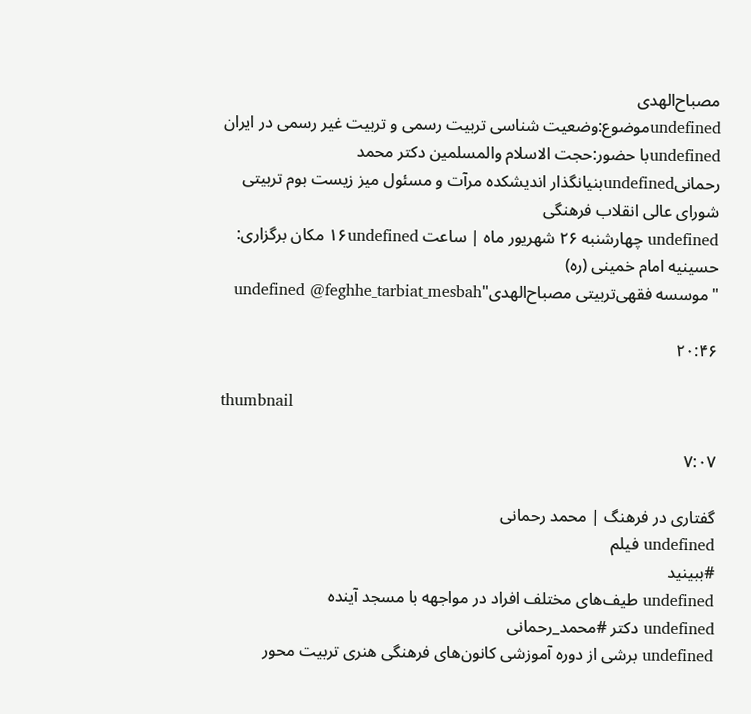مصباح‌الهدی
undefinedموضوع:وضعیت شناسی تربیت رسمی و تربیت غیر رسمی در ایران
undefinedبا حضور:حجت الاسلام والمسلمین دکتر محمد رحمانیundefinedبنیانگذار اندیشکده مرآت و مسئول میز زیست بوم تربیتی شورای عالی انقلاب فرهنگی
undefined چهارشنبه ۲۶ شهریور ماه | ساعت ۱۶undefined مکان برگزاری: حسینیه امام خمینی (ره)
"موسسه فقهی‌تربیتی مصباح‌الهدی"undefined @feghhe_tarbiat_mesbah

۲۰:۴۶

thumbnail

۷:۰۷

گفتاری در فرهنگ | محمد رحمانی
undefined فیلم
#ببینید
undefined طیف‌های مختلف افراد در مواجهه با مسجد آینده
undefined دکتر #محمد_رحمانی
undefined برشی از دوره آموزشی کانون‌های فرهنگی هنری تربیت محور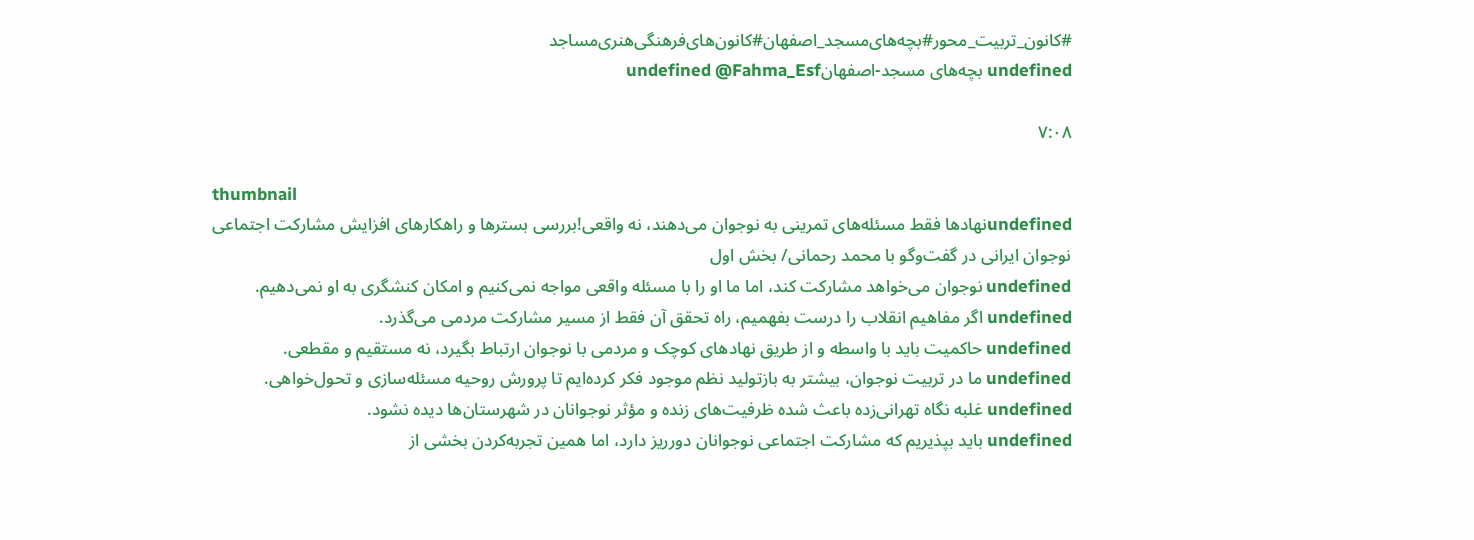#کانون_تربیت_محور#بچه‌های‌مسجد_اصفهان#کانون‌های‌فرهنگی‌هنری‌مساجد
undefined بچه‌های مسجد-اصفهانundefined @Fahma_Esf

۷:۰۸

thumbnail
undefinedنهادها فقط مسئله‌های تمرینی به نوجوان می‌دهند، نه واقعی!بررسی بسترها و راهکارهای افزایش مشارکت اجتماعی نوجوان ایرانی در گفت‌وگو با محمد رحمانی/ بخش اول
undefined نوجوان می‌خواهد مشارکت کند، اما ما او را با مسئله واقعی مواجه نمی‌کنیم و امکان کنشگری به او نمی‌دهیم.
undefined اگر مفاهیم انقلاب را درست بفهمیم، راه تحقق آن فقط از مسیر مشارکت مردمی می‌گذرد.
undefined حاکمیت باید با واسطه و از طریق نهادهای کوچک و مردمی با نوجوان ارتباط بگیرد، نه مستقیم و مقطعی.
undefined ما در تربیت نوجوان، بیشتر به بازتولید نظم موجود فکر کرده‌ایم تا پرورش روحیه مسئله‌سازی و تحول‌خواهی.
undefined غلبه نگاه تهرانی‌زده باعث شده ظرفیت‌های زنده و مؤثر نوجوانان در شهرستان‌ها دیده نشود.
undefined باید بپذیریم که مشارکت اجتماعی نوجوانان دورریز دارد، اما همین تجربه‌کردن بخشی از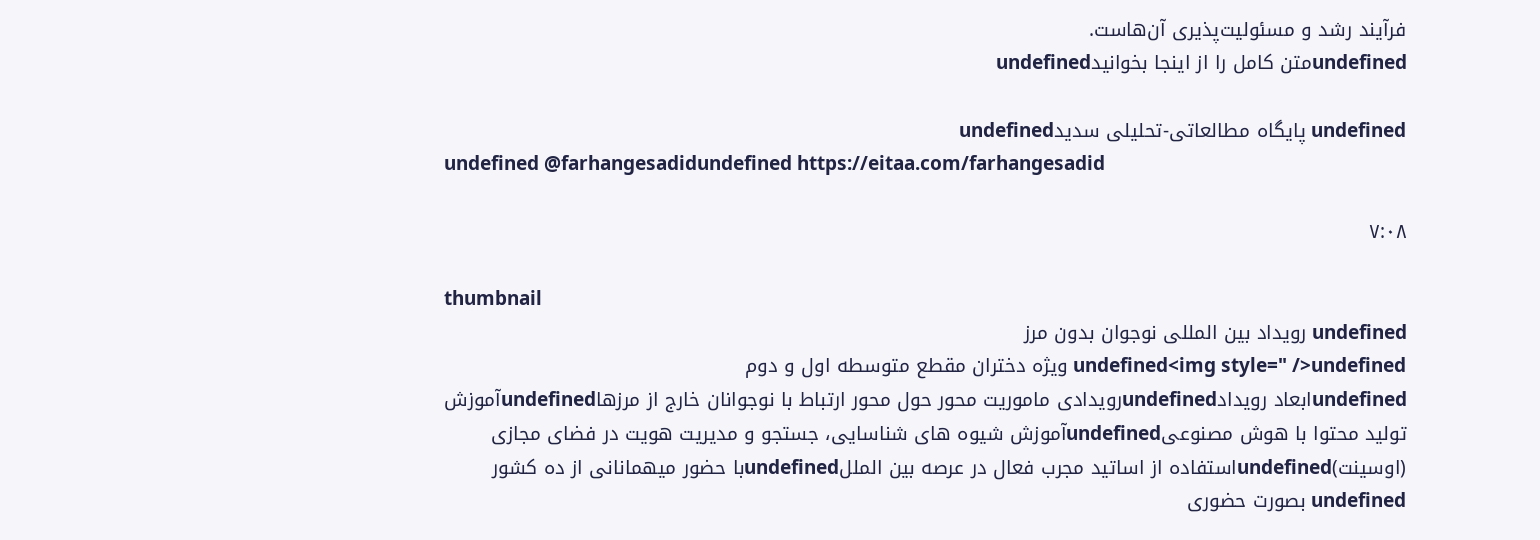فرآیند رشد و مسئولیت‌پذیری آن‌هاست.
undefinedمتن کامل را از اینجا بخوانیدundefined

undefined پایگاه مطالعاتی-تحلیلی سدیدundefined
undefined @farhangesadidundefined https://eitaa.com/farhangesadid

۷:۰۸

thumbnail
undefined رویداد بین المللی نوجوان بدون مرز
undefined<img style=" />undefined ویژه دختران مقطع متوسطه اول و دوم
undefinedابعاد رویدادundefinedرویدادی ماموریت محور حول محور ارتباط با نوجوانان خارج از مرزهاundefinedآموزش تولید محتوا با هوش مصنوعیundefinedآموزش شیوه های شناسایی، جستجو و مدیریت هویت در فضای مجازی (اوسینت)undefinedاستفاده از اساتید مجرب فعال در عرصه بین المللundefinedبا حضور میهمانانی از ده کشور
undefined بصورت حضوری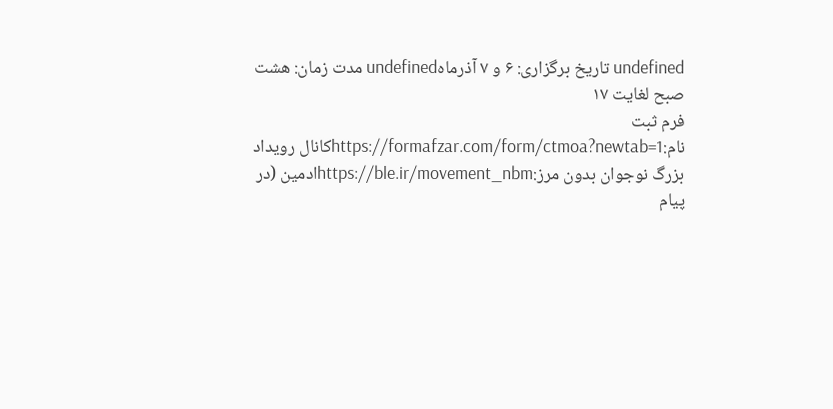undefined تاریخ برگزاری: ۶ و ۷ آذرماهundefined مدت زمان: هشت صبح لغایت ۱۷
فرم ثبت نام:https://formafzar.com/form/ctmoa?newtab=1کانال رویداد بزرگ نوجوان بدون مرز:https://ble.ir/movement_nbmادمین (در پیام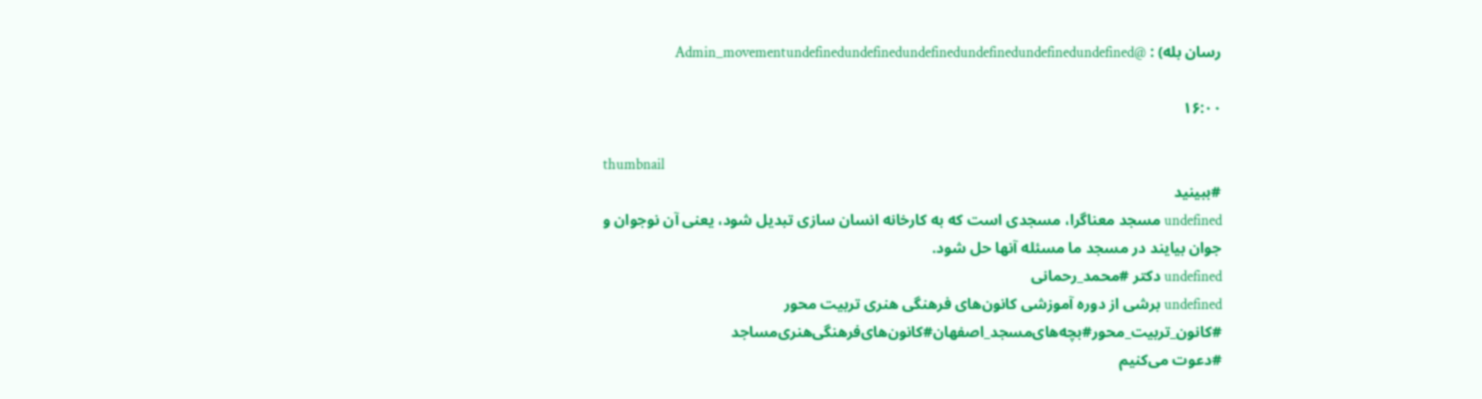رسان بله) : @Admin_movementundefinedundefinedundefinedundefinedundefinedundefined

۱۶:۰۰

thumbnail
#ببینید
undefined مسجد معناگرا، مسجدی است که به کارخانه انسان سازی تبدیل شود، یعنی آن نوجوان و جوان بیایند در مسجد ما مسئله آنها حل شود.
undefined دکتر #محمد_رحمانی
undefined برشی از دوره آموزشی کانون‌های فرهنگی هنری تربیت محور
#کانون_تربیت_محور#بچه‌های‌مسجد_اصفهان#کانون‌های‌فرهنگی‌هنری‌مساجد
#دعوت می‌کنیم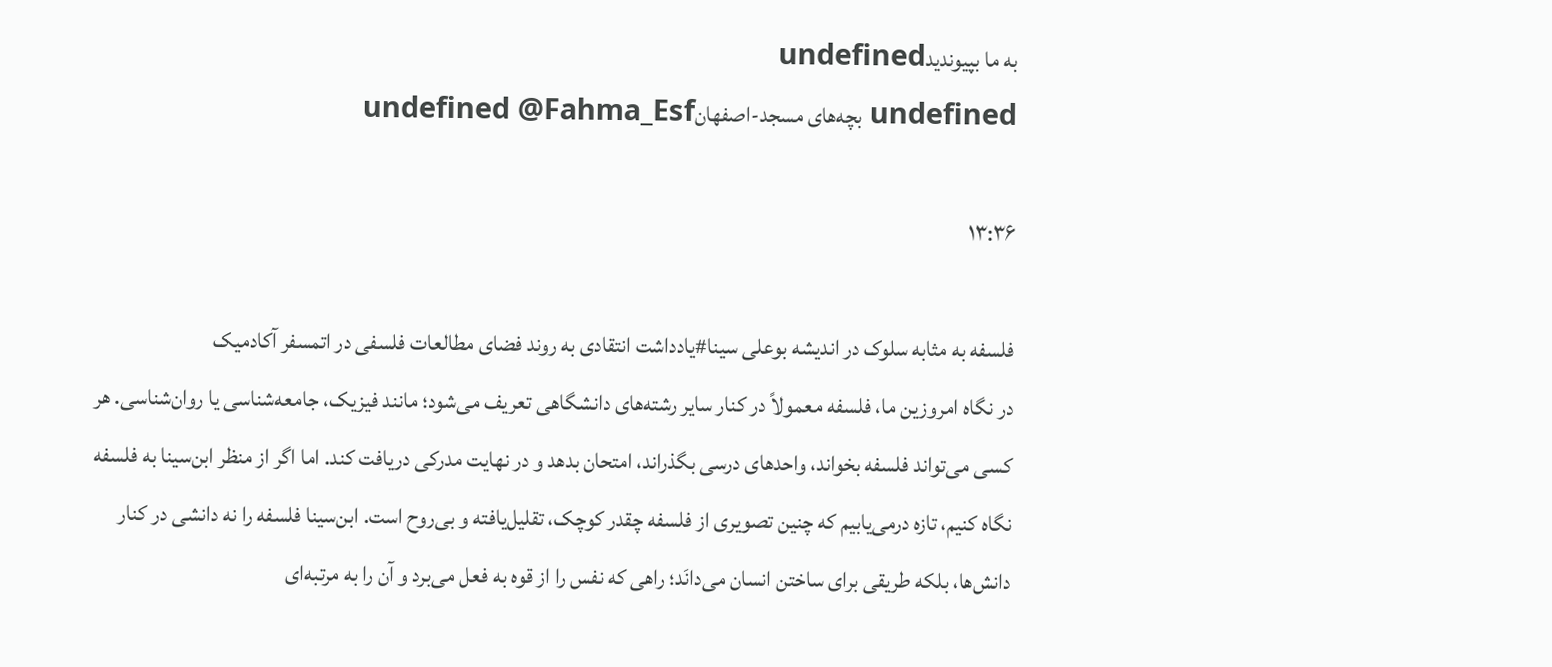به ما بپیوندیدundefined
undefined بچه‌های مسجد-اصفهانundefined @Fahma_Esf

۱۳:۳۶

فلسفه به مثابه سلوک در اندیشه بوعلی سینا#یادداشت انتقادی به روند فضای مطالعات فلسفی در اتمسفر آکادمیک
در نگاه امروزین ما، فلسفه معمولاً در کنار سایر رشته‌های دانشگاهی تعریف می‌شود؛ مانند فیزیک، جامعه‌شناسی یا روان‌شناسی. هر کسی می‌تواند فلسفه بخواند، واحدهای درسی بگذراند، امتحان بدهد و در نهایت مدرکی دریافت کند. اما اگر از منظر ابن‌سینا به فلسفه نگاه کنیم، تازه درمی‌یابیم که چنین تصویری از فلسفه چقدر کوچک، تقلیل‌یافته و بی‌روح است. ابن‌سینا فلسفه را نه دانشی در کنار دانش‌ها، بلکه طریقی برای ساختن انسان می‌دانَد؛ راهی که نفس را از قوه به فعل می‌برد و آن را به مرتبه‌ای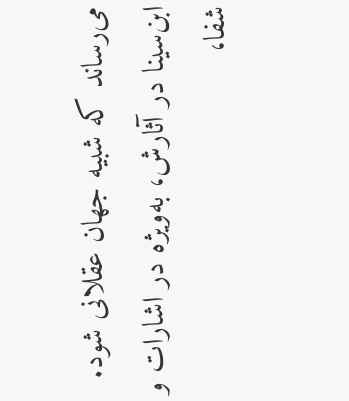می‌رساند که شبیه جهان عقلانی شود.
ابن‌سینا در آثارش، به‌ویژه در اشارات و شفا،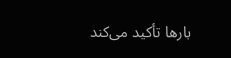بارها تأکید می‌کند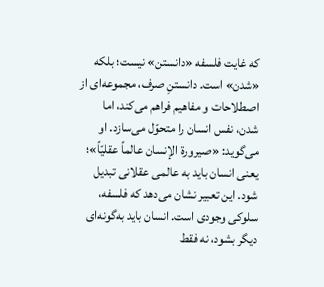که غایت فلسفه «دانستن» نیست؛ بلکه «شدن» است. دانستنِ صرف، مجموعه‌ای از اصطلاحات و مفاهیم فراهم می‌کند، اما شدن، نفس انسان را متحوّل می‌سازد. او می‌گوید: «صیرورة الإنسان عالماً عقلیّاً»؛ یعنی انسان باید به عالمی عقلانی تبدیل شود. این تعبیر نشان می‌دهد که فلسفه، سلوکی وجودی است. انسان باید به‌گونه‌ای دیگر بشود، نه فقط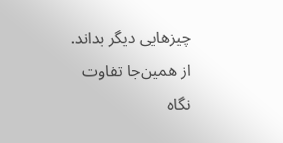چیزهایی دیگر بداند.
از همین‌جا تفاوت نگاه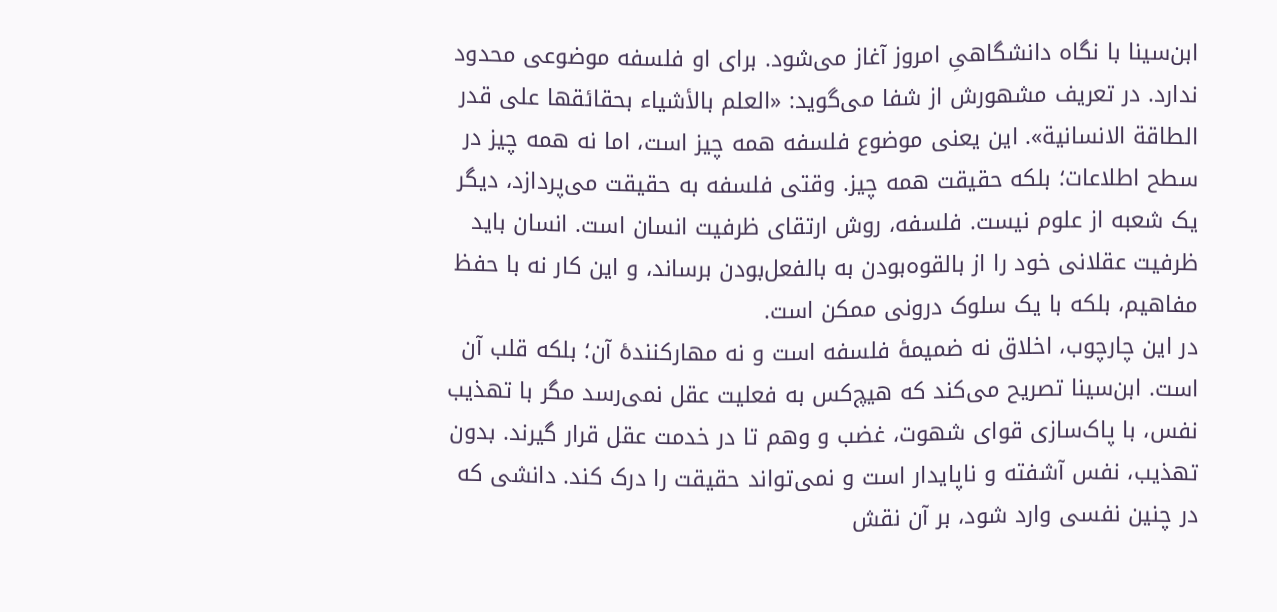ابن‌سینا با نگاه دانشگاهیِ امروز آغاز می‌شود. برای او فلسفه موضوعی محدود ندارد. در تعریف مشهورش از شفا می‌گوید: «العلم بالأشیاء بحقائقها علی قدر الطاقة الانسانیة». این یعنی موضوع فلسفه همه چیز است، اما نه همه چیز در سطح اطلاعات؛ بلکه حقیقت همه چیز. وقتی فلسفه به حقیقت می‌پردازد، دیگر یک شعبه از علوم نیست. فلسفه، روش ارتقای ظرفیت انسان است. انسان باید ظرفیت عقلانی خود را از بالقوه‌بودن به بالفعل‌بودن برساند، و این کار نه با حفظ مفاهیم، بلکه با یک سلوک درونی ممکن است.
در این چارچوب، اخلاق نه ضمیمهٔ فلسفه است و نه مهارکنندهٔ آن؛ بلکه قلب آن است. ابن‌سینا تصریح می‌کند که هیچ‌کس به فعلیت عقل نمی‌رسد مگر با تهذیب نفس، با پاک‌سازی قوای شهوت، غضب و وهم تا در خدمت عقل قرار گیرند. بدون تهذیب، نفس آشفته و ناپایدار است و نمی‌تواند حقیقت را درک کند. دانشی که در چنین نفسی وارد شود، بر آن نقش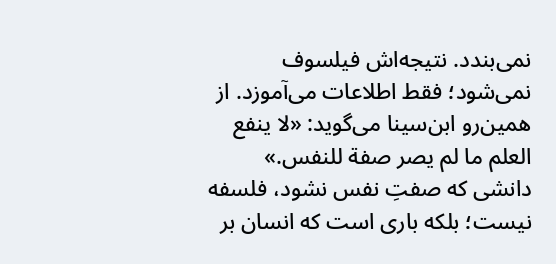نمی‌بندد. نتیجه‌اش فیلسوف نمی‌شود؛ فقط اطلاعات می‌آموزد. از همین‌رو ابن‌سینا می‌گوید: «لا ینفع العلم ما لم یصر صفة للنفس.» دانشی که صفتِ نفس نشود، فلسفه نیست؛ بلکه باری است که انسان بر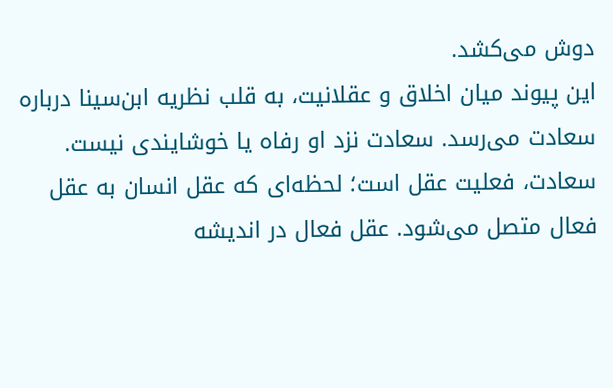دوش می‌کشد.
این پیوند میان اخلاق و عقلانیت، به قلب نظریه ابن‌سینا درباره سعادت می‌رسد. سعادت نزد او رفاه یا خوشایندی نیست. سعادت، فعلیت عقل است؛ لحظه‌ای که عقل انسان به عقل فعال متصل می‌شود. عقل فعال در اندیشه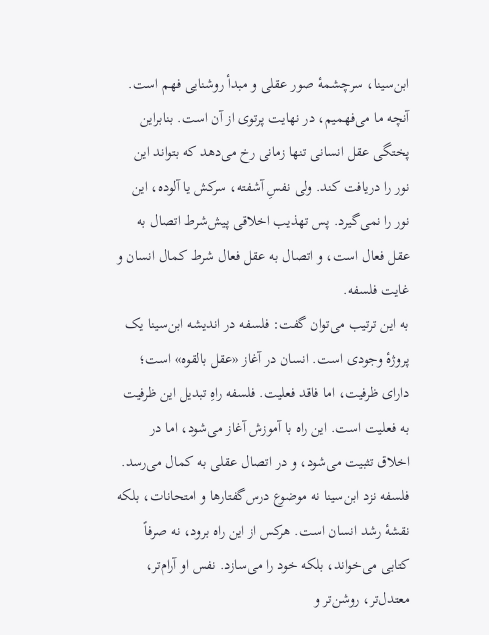ابن‌سینا، سرچشمهٔ صور عقلی و مبدأ روشنایی فهم است. آنچه ما می‌فهمیم، در نهایت پرتوی از آن است. بنابراین پختگی عقل انسانی تنها زمانی رخ می‌دهد که بتواند این نور را دریافت کند. ولی نفسِ آشفته، سرکش یا آلوده، این نور را نمی‌گیرد. پس تهذیب اخلاقی پیش‌شرط اتصال به عقل فعال است، و اتصال به عقل فعال شرط کمال انسان و غایت فلسفه.
به این ترتیب می‌توان گفت: فلسفه در اندیشه ابن‌سینا یک پروژهٔ وجودی است. انسان در آغاز «عقل بالقوه» است؛ دارای ظرفیت، اما فاقد فعلیت. فلسفه راهِ تبدیل این ظرفیت به فعلیت است. این راه با آموزش آغاز می‌شود، اما در اخلاق تثبیت می‌شود، و در اتصال عقلی به کمال می‌رسد. فلسفه نزد ابن‌سینا نه موضوع درس‌گفتارها و امتحانات، بلکه نقشهٔ رشد انسان است. هرکس از این راه برود، نه صرفاً کتابی می‌خواند، بلکه خود را می‌سازد. نفس او آرام‌تر، معتدل‌تر، روشن‌تر و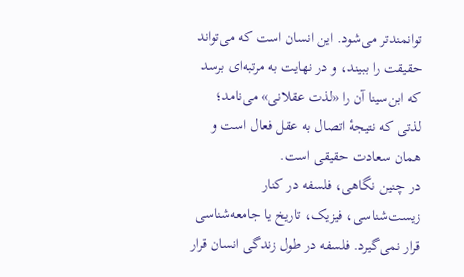توانمندتر می‌شود. این انسان است که می‌تواند حقیقت را ببیند، و در نهایت به مرتبه‌ای برسد که ابن‌سینا آن را «لذت عقلانی» می‌نامد؛ لذتی که نتیجهٔ اتصال به عقل فعال است و همان سعادت حقیقی است.
در چنین نگاهی، فلسفه در کنار زیست‌شناسی، فیزیک، تاریخ یا جامعه‌شناسی قرار نمی‌گیرد. فلسفه در طول زندگی انسان قرار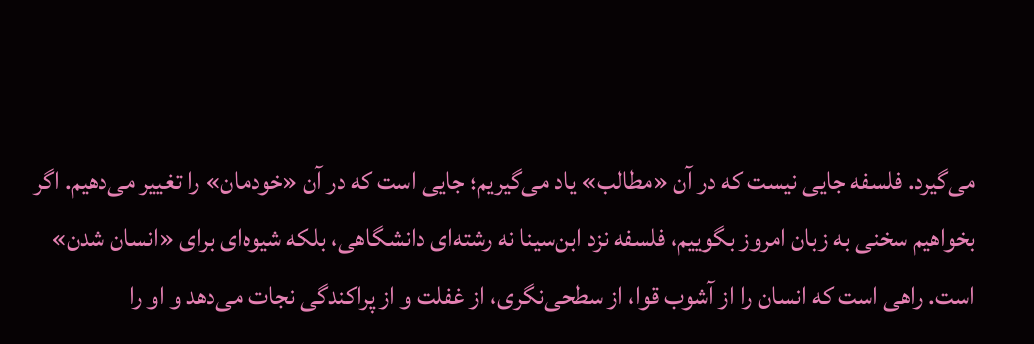می‌گیرد. فلسفه جایی نیست که در آن «مطالب» یاد می‌گیریم؛ جایی است که در آن «خودمان» را تغییر می‌دهیم. اگر بخواهیم سخنی به زبان امروز بگوییم، فلسفه نزد ابن‌سینا نه رشته‌ای دانشگاهی، بلکه شیوه‌ای برای «انسان شدن» است. راهی است که انسان را از آشوب قوا، از سطحی‌نگری، از غفلت و از پراکندگی نجات می‌دهد و او را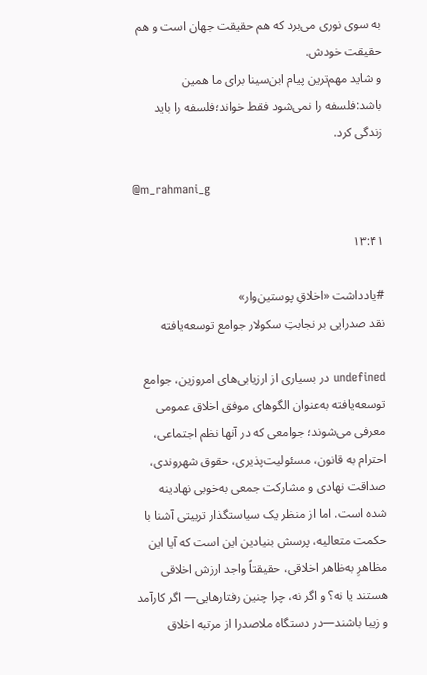به سوی نوری می‌برد که هم حقیقت جهان است و هم حقیقت خودش.
و شاید مهم‌ترین پیام ابن‌سینا برای ما همین باشد:فلسفه را نمی‌شود فقط خواند؛فلسفه را باید زندگی کرد.

@m_rahmani_g

۱۳:۴۱

#یادداشت «اخلاقِ پوستین‌وار»
نقد صدرایی بر نجابتِ سکولار جوامع توسعه‌یافته

undefined در بسیاری از ارزیابی‌های امروزین، جوامع توسعه‌یافته به‌عنوان الگوهای موفق اخلاق عمومی معرفی می‌شوند؛ جوامعی که در آنها نظم اجتماعی، احترام به قانون، مسئولیت‌پذیری، حقوق شهروندی، صداقت نهادی و مشارکت جمعی به‌خوبی نهادینه شده است. اما از منظر یک سیاستگذار تربیتی آشنا با حکمت متعالیه، پرسش بنیادین این است که آیا این مظاهرِ به‌ظاهر اخلاقی، حقیقتاً واجد ارزش اخلاقی هستند یا نه؟ و اگر نه، چرا چنین رفتارهایی— اگر کارآمد و زیبا باشند—در دستگاه ملاصدرا از مرتبه اخلاق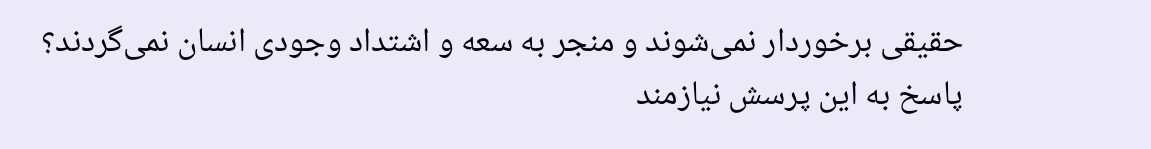حقیقی برخوردار نمی‌شوند و منجر به سعه و اشتداد وجودی انسان نمی‌گردند؟ پاسخ به این پرسش نیازمند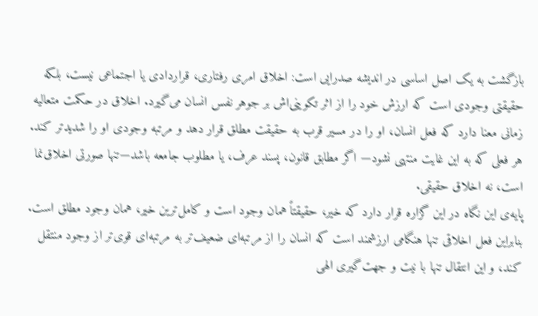بازگشت به یک اصل اساسی در اندیشه صدرایی است: اخلاق امری رفتاری، قراردادی یا اجتماعی نیست، بلکه حقیقتی وجودی است که ارزش خود را از اثر تکوینی‌اش بر جوهر نفس انسان می‌گیرد. اخلاق در حکمت متعالیه زمانی معنا دارد که فعل انسان، او را در مسیر قرب به حقیقت مطلق قرار دهد و مرتبه وجودی او را شدیدتر کند. هر فعلی که به این غایت منتهی نشود— اگر مطابق قانون، پسند عرف، یا مطلوب جامعه باشد—تنها صورتی اخلاق‌نما است، نه اخلاق حقیقی.
پایه‌ی این نگاه در این گزاره قرار دارد که خیر، حقیقتاً همان وجود است و کامل‌ترین خیر، همان وجود مطلق است. بنابراین فعل اخلاقی تنها هنگامی ارزشمند است که انسان را از مرتبه‌ای ضعیف‌تر به مرتبه‌ای قوی‌تر از وجود منتقل کند، و این انتقال تنها با نیت و جهت‌گیری الهی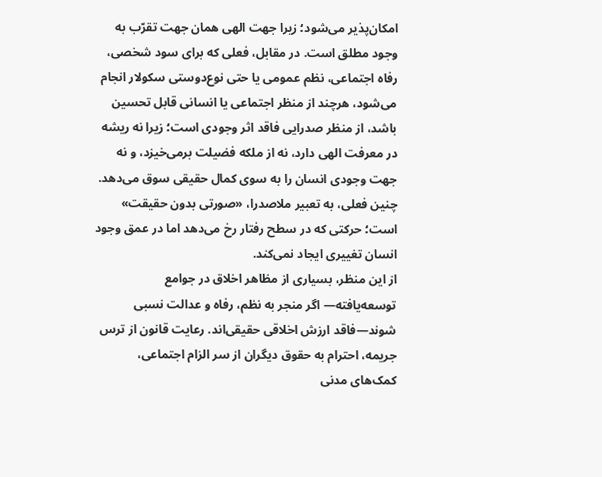امکان‌پذیر می‌شود؛ زیرا جهت الهی همان جهت تقرّب به وجود مطلق است. در مقابل، فعلی که برای سود شخصی، رفاه اجتماعی، نظم عمومی یا حتی نوع‌دوستی سکولار انجام می‌شود، هرچند از منظر اجتماعی یا انسانی قابل تحسین باشد، از منظر صدرایی فاقد اثر وجودی است؛ زیرا نه ریشه در معرفت الهی دارد، نه از ملکه فضیلت برمی‌خیزد، و نه جهت وجودی انسان را به سوی کمال حقیقی سوق می‌دهد. چنین فعلی، به تعبیر ملاصدرا، «صورتی بدون حقیقت» است؛ حرکتی که در سطح رفتار رخ می‌دهد اما در عمق وجود انسان تغییری ایجاد نمی‌کند.
از این منظر، بسیاری از مظاهر اخلاق در جوامع توسعه‌یافته— اگر منجر به نظم، رفاه و عدالت نسبی شوند—فاقد ارزش اخلاقی حقیقی‌اند. رعایت قانون از ترس جریمه، احترام به حقوق دیگران از سر الزام اجتماعی، کمک‌های مدنی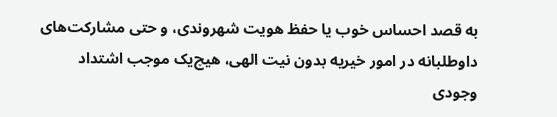به قصد احساس خوب یا حفظ هویت شهروندی، و حتی مشارکت‌های داوطلبانه در امور خیریه بدون نیت الهی، هیچ‌یک موجب اشتداد وجودی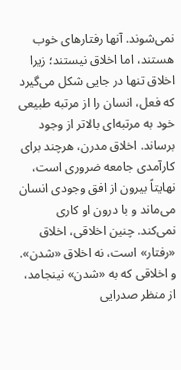نمی‌شوند. آنها رفتارهای خوب هستند، اما اخلاق نیستند؛ زیرا اخلاق تنها در جایی شکل می‌گیرد که فعل، انسان را از مرتبه طبیعی خود به مرتبه‌ای بالاتر از وجود برساند. اخلاق مدرن، هرچند برای کارآمدی جامعه ضروری است، نهایتاً بیرون از افق وجودی انسان می‌ماند و با درون او کاری نمی‌کند. چنین اخلاقی، اخلاق «رفتار» است، نه اخلاق «شدن». و اخلاقی که به «شدن» نینجامد، از منظر صدرایی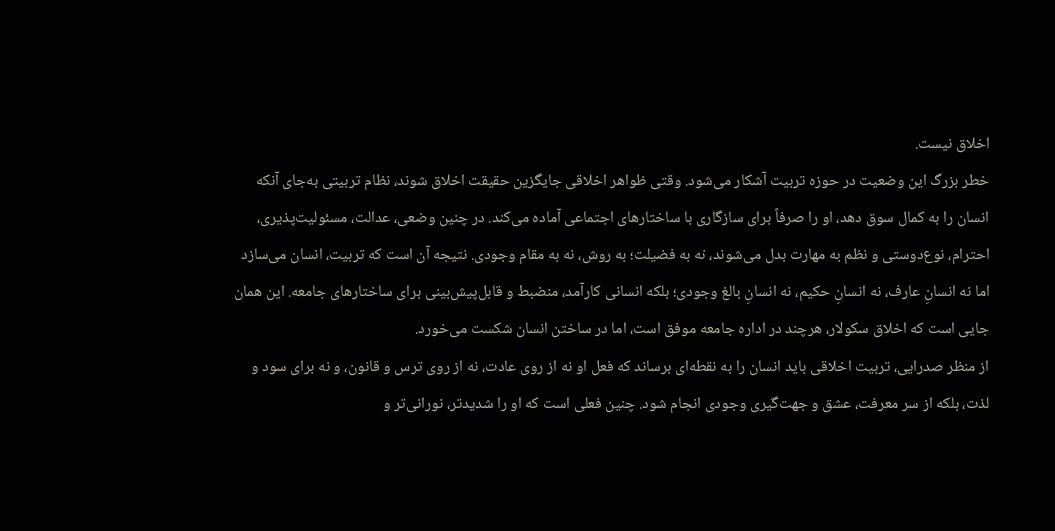اخلاق نیست.
خطر بزرگ این وضعیت در حوزه تربیت آشکار می‌شود. وقتی ظواهر اخلاقی جایگزین حقیقت اخلاق شوند، نظام تربیتی به‌جای آنکه انسان را به کمال سوق دهد، او را صرفاً برای سازگاری با ساختارهای اجتماعی آماده می‌کند. در چنین وضعی، عدالت، مسئولیت‌پذیری، احترام، نوع‌دوستی و نظم به مهارت بدل می‌شوند، نه به فضیلت؛ به روش، نه به مقام وجودی. نتیجه آن است که تربیت، انسان می‌سازد اما نه انسانِ عارف، نه انسانِ حکیم، نه انسانِ بالغ وجودی؛ بلکه انسانی کارآمد، منضبط و قابل‌پیش‌بینی برای ساختارهای جامعه. این همان جایی است که اخلاق سکولار، هرچند در اداره جامعه موفق است، اما در ساختن انسان شکست می‌خورد.
از منظر صدرایی، تربیت اخلاقی باید انسان را به نقطه‌ای برساند که فعل او نه از روی عادت، نه از روی ترس و قانون، و نه برای سود و لذت، بلکه از سر معرفت، عشق و جهت‌گیری وجودی انجام شود. چنین فعلی است که او را شدیدتر، نورانی‌تر و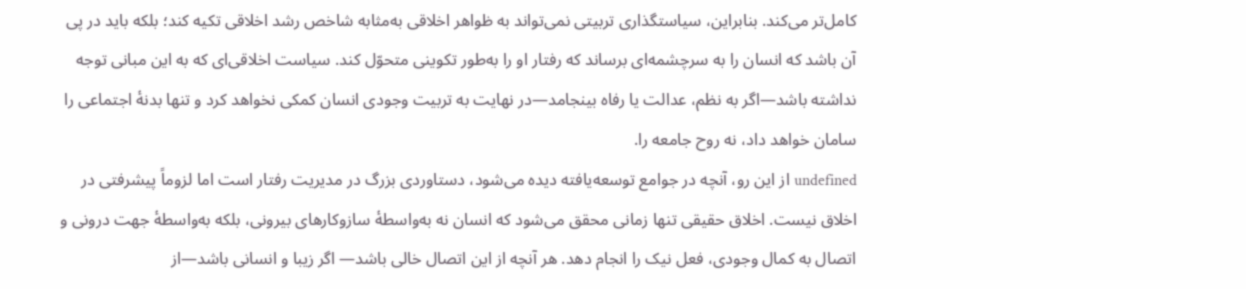کامل‌تر می‌کند. بنابراین، سیاستگذاری تربیتی نمی‌تواند به ظواهر اخلاقی به‌مثابه شاخص رشد اخلاقی تکیه کند؛ بلکه باید در پی آن باشد که انسان را به سرچشمه‌ای برساند که رفتار او را به‌طور تکوینی متحوّل کند. سیاست اخلاقی‌ای که به این مبانی توجه نداشته باشد—اگر به نظم، عدالت یا رفاه بینجامد—در نهایت به تربیت وجودی انسان کمکی نخواهد کرد و تنها بدنۀ اجتماعی را سامان خواهد داد، نه روح جامعه را.
undefined از این رو، آنچه در جوامع توسعه‌یافته دیده می‌شود، دستاوردی بزرگ در مدیریت رفتار است اما لزوماً پیشرفتی در اخلاق نیست. اخلاق حقیقی تنها زمانی محقق می‌شود که انسان نه به‌واسطۀ سازوکارهای بیرونی، بلکه به‌واسطۀ جهت درونی و اتصال به کمال وجودی، فعل نیک را انجام دهد. هر آنچه از این اتصال خالی باشد— اگر زیبا و انسانی باشد—از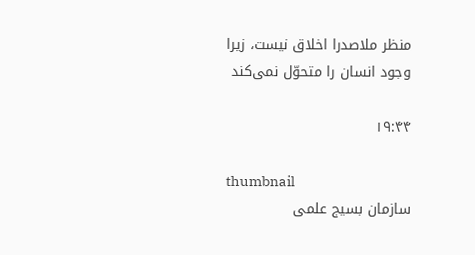منظر ملاصدرا اخلاق نیست، زیرا وجود انسان را متحوّل نمی‌کند

۱۹:۴۴

thumbnail
سازمان بسیج علمی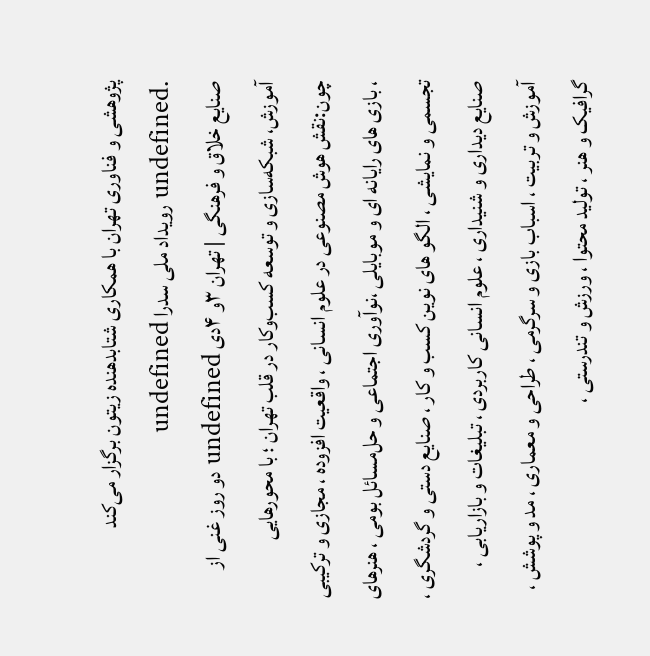پژوهشی و فناوری تهران با همکاری شتابدهنده زیتون برگزار می‌کند .undefined رویداد ملی سدرا undefined
صنایع خلاق و فرهنگی | تهران ۳و ۴دی undefined دو روز غنی از آموزش، شبکه‌سازی و توسعه کسب‌وکار در قلب تهران ؛ با محورهایی چون:نقش هوش مصنوعی در علوم انسانی ، واقعیت افزوده ، مجازی و ترکیبی ، بازی های رایانه ای و موبایلی ،نوآوری اجتماعی و حل‌مسائل بومی ، هنرهای تجسمی و نمایشی ، الگو های نوین کسب و کار ، صنایع دستی و گردشگری ، صنایع دیداری و شنیداری ، علوم انسانی کاربردی ، تبلیغات و بازاریابی ، آموزش و تربیت ، اسباب بازی و سرگرمی ، طراحی و معماری ، مد و پوشش ، گرافیک و هنر ، تولید محتوا ، ورزش و تندرستی ،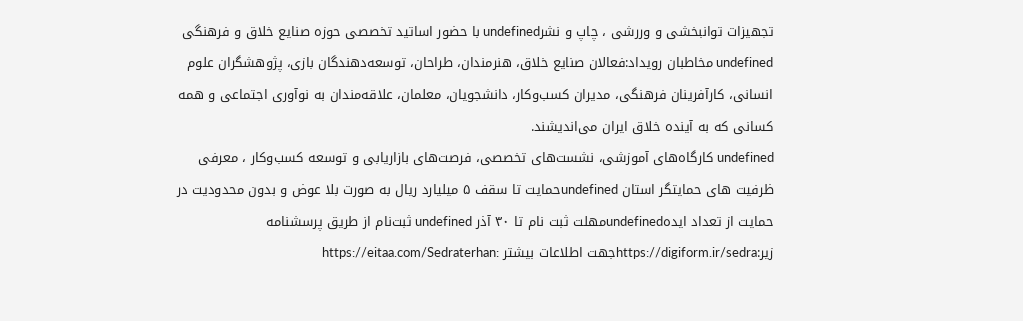تجهیزات توانبخشی و وررشی ، چاپ و نشرundefined با حضور اساتید تخصصی حوزه صنایع خلاق و فرهنگی
undefined مخاطبان رویداد:فعالان صنایع خلاق، هنرمندان، طراحان، توسعه‌دهندگان بازی، پژوهشگران علوم انسانی، کارآفرینان فرهنگی، مدیران کسب‌وکار، دانشجویان، معلمان، علاقه‌مندان به نوآوری اجتماعی و همه کسانی که به آینده خلاق ایران می‌اندیشند.
undefined کارگاه‌های آموزشی، نشست‌های تخصصی، فرصت‌های بازاریابی و توسعه کسب‌وکار ، معرفی ظرفیت های حمایتگر استان undefinedحمایت تا سقف ۵ میلیارد ریال به صورت بلا عوض و بدون محدودیت در حمایت از تعداد ایدهundefinedمهلت ثبت نام تا ۳۰ آذر undefined ثبت‌نام از طریق پرسشنامه زیر:https://digiform.ir/sedraجهت اطلاعات بیشتر :https://eitaa.com/Sedraterhan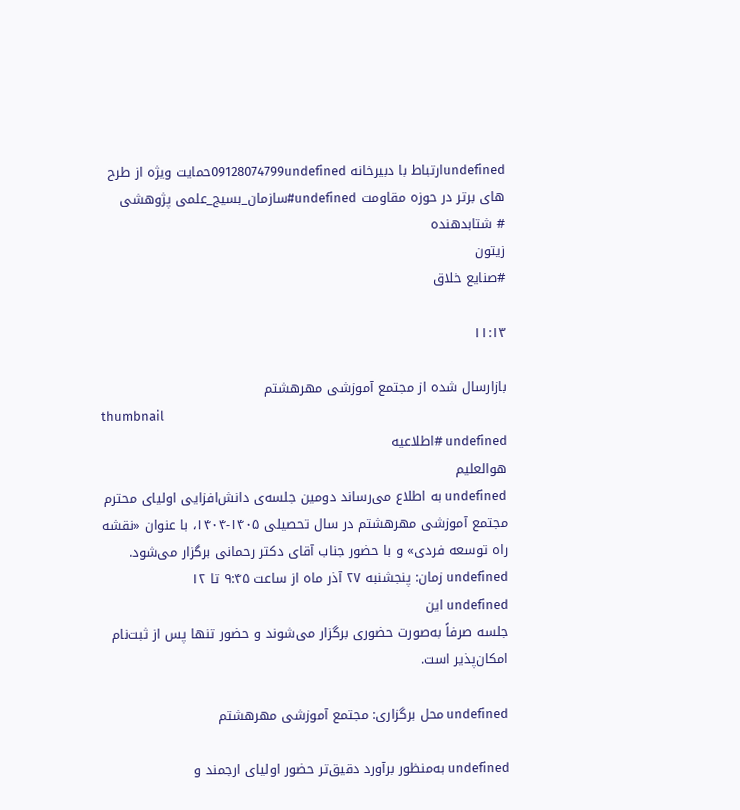undefinedارتباط با دبیرخانه 09128074799undefinedحمایت ویژه از طرح های برتر در حوزه مقاومت undefined#سازمان_بسیج_علمی پژوهشی
# شتابدهنده
زیتون
#صنایع خلاق

۱۱:۱۳

بازارسال شده از مجتمع آموزشی مهرهشتم
thumbnail
undefined #اطلاعیه
هوالعلیم
undefined به اطلاع می‌رساند دومین جلسه‌ی دانش‌افزایی اولیای محترم مجتمع آموزشی مهرهشتم در سال تحصیلی ۱۴۰۵-۱۴۰۴، با عنوان «نقشه راه توسعه فردی» و با حضور جناب آقای دکتر رحمانی برگزار می‌شود.
undefined زمان: پنجشنبه ۲۷ آذر ماه از ساعت ۹:۴۵ تا ۱۲
undefined این
جلسه صرفاً به‌صورت حضوری برگزار می‌شوند و حضور تنها پس از ثبت‌نام امکان‌پذیر است.

undefined محل برگزاری: مجتمع آموزشی مهرهشتم

undefined به‌منظور برآورد دقیق‌تر حضور اولیای ارجمند و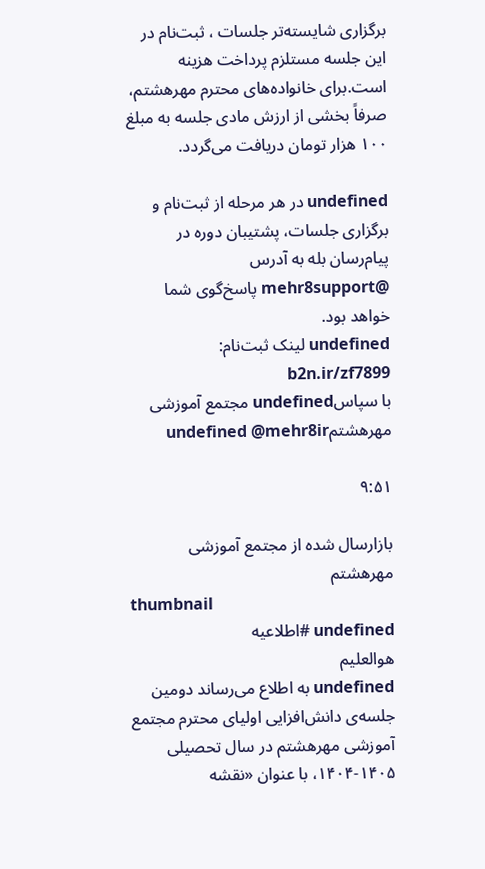برگزاری شایسته‌تر جلسات ، ثبت‌نام در این جلسه مستلزم پرداخت هزینه است.برای خانواده‌های محترم مهرهشتم، صرفاً بخشی از ارزش مادی جلسه به مبلغ ۱۰۰ هزار تومان دریافت می‌گردد.

undefined در هر مرحله از ثبت‌نام و برگزاری جلسات، پشتیبان دوره در پیام‌رسان بله به آدرس @mehr8support پاسخ‌گوی شما خواهد بود.
undefined لینک ثبت‌نام: b2n.ir/zf7899
با سپاسundefined مجتمع آموزشی مهرهشتمundefined @mehr8ir

۹:۵۱

بازارسال شده از مجتمع آموزشی مهرهشتم
thumbnail
undefined #اطلاعیه
هوالعلیم
undefined به اطلاع می‌رساند دومین جلسه‌ی دانش‌افزایی اولیای محترم مجتمع آموزشی مهرهشتم در سال تحصیلی ۱۴۰۵-۱۴۰۴، با عنوان «نقشه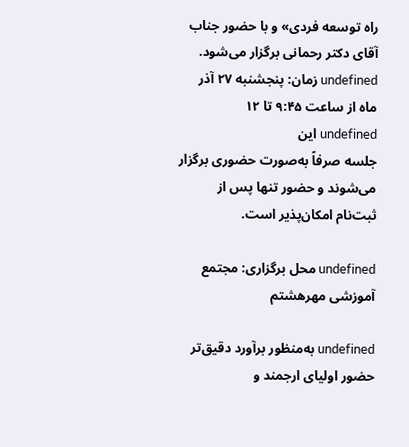راه توسعه فردی» و با حضور جناب آقای دکتر رحمانی برگزار می‌شود.
undefined زمان: پنجشنبه ۲۷ آذر ماه از ساعت ۹:۴۵ تا ۱۲
undefined این
جلسه صرفاً به‌صورت حضوری برگزار می‌شوند و حضور تنها پس از ثبت‌نام امکان‌پذیر است.

undefined محل برگزاری: مجتمع آموزشی مهرهشتم

undefined به‌منظور برآورد دقیق‌تر حضور اولیای ارجمند و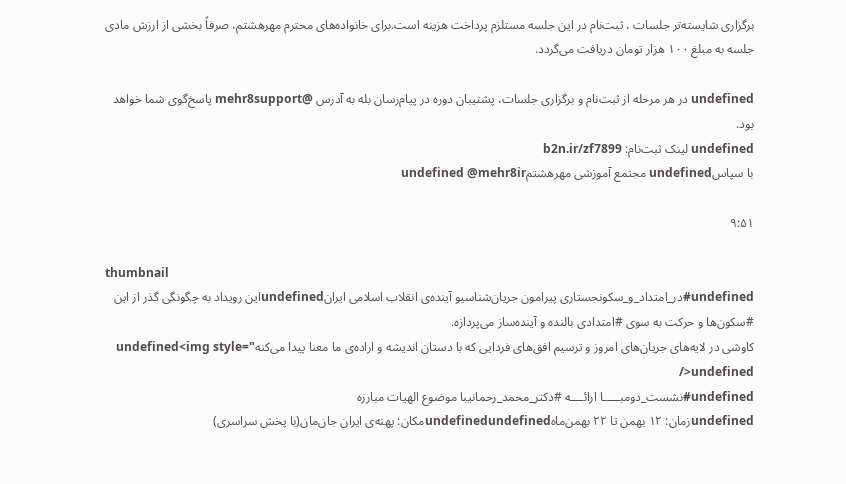برگزاری شایسته‌تر جلسات ، ثبت‌نام در این جلسه مستلزم پرداخت هزینه است.برای خانواده‌های محترم مهرهشتم، صرفاً بخشی از ارزش مادی جلسه به مبلغ ۱۰۰ هزار تومان دریافت می‌گردد.

undefined در هر مرحله از ثبت‌نام و برگزاری جلسات، پشتیبان دوره در پیام‌رسان بله به آدرس @mehr8support پاسخ‌گوی شما خواهد بود.
undefined لینک ثبت‌نام: b2n.ir/zf7899
با سپاسundefined مجتمع آموزشی مهرهشتمundefined @mehr8ir

۹:۵۱

thumbnail
undefined#در_امتداد_و_سکونجستاری پیرامون جریان‌شناسیو آینده‌ی انقلاب اسلامی ایرانundefinedاین رویداد به چگونگی گذر از این #سکون‌ها و حرکت به سوی #امتدادی بالنده و آینده‌ساز می‌پردازه.
کاوشی در لایه‌های جریان‌های امروز و ترسیم افق‌های فردایی که با دستان اندیشه و اراده‌ی ما معنا پیدا می‌کنهundefined<img style=" />undefined
undefined#نشست_دومبـــــا ارائــــه #دکتر_محمد_رحمانیبا موضوع الهیات مبارزه
undefinedزمان: ۱۲ بهمن تا ۲۲ بهمن‌ماهundefinedundefinedمکان: پهنه‌ی ایران جان‌مان(با پخش سراسری)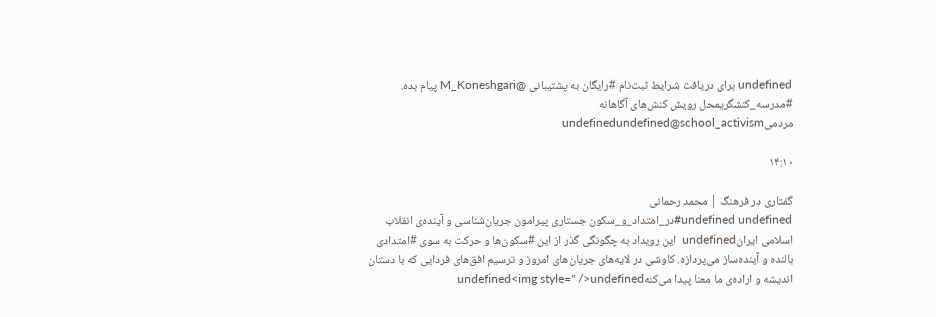undefined برای دریافت شرایط ثبت‌نام #رایگان به پشتیبانی @M_Koneshgari پیام بده.
#مدرسه_کنشگریمحل رویش کنش‌های آگاهانه مردمیundefinedundefined@school_activism

۱۴:۱۰

گفتاری در فرهنگ | محمد رحمانی
undefined undefined#در_امتداد_و_سکون جستاری پیرامون جریان‌شناسی و آینده‌ی انقلاب اسلامی ایرانundefined  این رویداد به چگونگی گذر از این #سکون‌ها و حرکت به سوی #امتدادی بالنده و آینده‌ساز می‌پردازه. کاوشی در لایه‌های جریان‌های امروز و ترسیم افق‌های فردایی که با دستان اندیشه و اراده‌ی ما معنا پیدا می‌کنهundefined<img style=" />undefined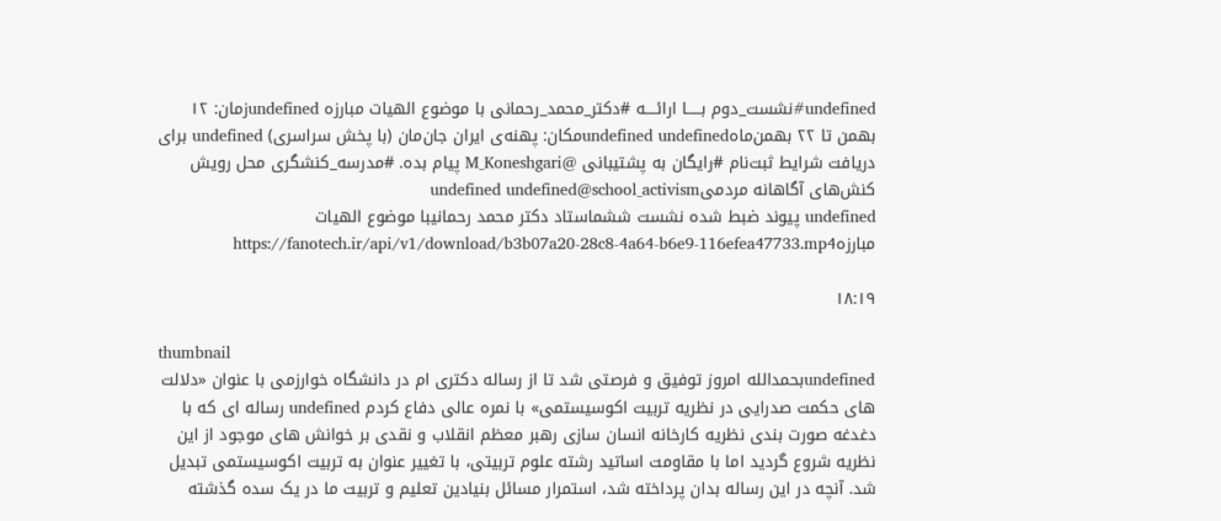undefined#نشست_دوم بـــــا ارائــــه #دکتر_محمد_رحمانی با موضوع الهیات مبارزه undefinedزمان: ۱۲ بهمن تا ۲۲ بهمن‌ماهundefined undefinedمکان: پهنه‌ی ایران جان‌مان (با پخش سراسری) undefined برای دریافت شرایط ثبت‌نام #رایگان به پشتیبانی @M_Koneshgari پیام بده. #مدرسه_کنشگری محل رویش کنش‌های آگاهانه مردمیundefined undefined@school_activism
undefined پیوند ضبط شده نشست ششماستاد دکتر محمد رحمانیبا موضوع الهیات مبارزهhttps://fanotech.ir/api/v1/download/b3b07a20-28c8-4a64-b6e9-116efea47733.mp4

۱۸:۱۹

thumbnail
undefinedبحمدالله امروز توفیق و فرصتی شد تا از رساله دکتری ام در دانشگاه خوارزمی با عنوان «دلالت های حکمت صدرایی در نظریه تربیت اکوسیستمی» با نمره عالی دفاع کردم undefined رساله ای که با دغدغه صورت بندی نظریه کارخانه انسان سازی رهبر معظم انقلاب و نقدی بر خوانش های موجود از این نظریه شروع گردید اما با مقاومت اساتید رشته علوم تربیتی، با تغییر عنوان به تربیت اکوسیستمی تبدیل شد. آنچه در این رساله بدان پرداخته شد، استمرار مسائل بنیادین تعلیم و تربیت ما در یک سده گذشته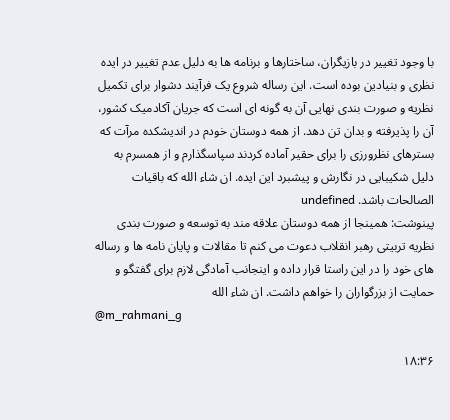با وجود تغییر در بازیگران، ساختارها و برنامه ها به دلیل عدم تغییر در ایده نظری و بنیادین بوده است. این رساله شروع یک فرآیند دشوار برای تکمیل نظریه و صورت بندی نهایی آن به گونه ای است که جریان آکادمیک کشور، آن را پذیرفته و بدان تن دهد. از همه دوستان خودم در اندیشکده مرآت که بسترهای نظرورزی را برای حقیر آماده کردند سپاسگذارم و از همسرم به دلیل شکیبایی در نگارش و پیشبرد این ایده. ان شاء الله که باقیات الصالحات باشد. undefined
پینوشت: همینجا از همه دوستان علاقه مند به توسعه و صورت بندی نظریه تربیتی رهبر انقلاب دعوت می کنم تا مقالات و پایان نامه ها و رساله های خود را در این راستا قرار داده و اینجانب آمادگی لازم برای گفتگو و حمایت از بزرگواران را خواهم داشت. ان شاء الله
@m_rahmani_g

۱۸:۳۶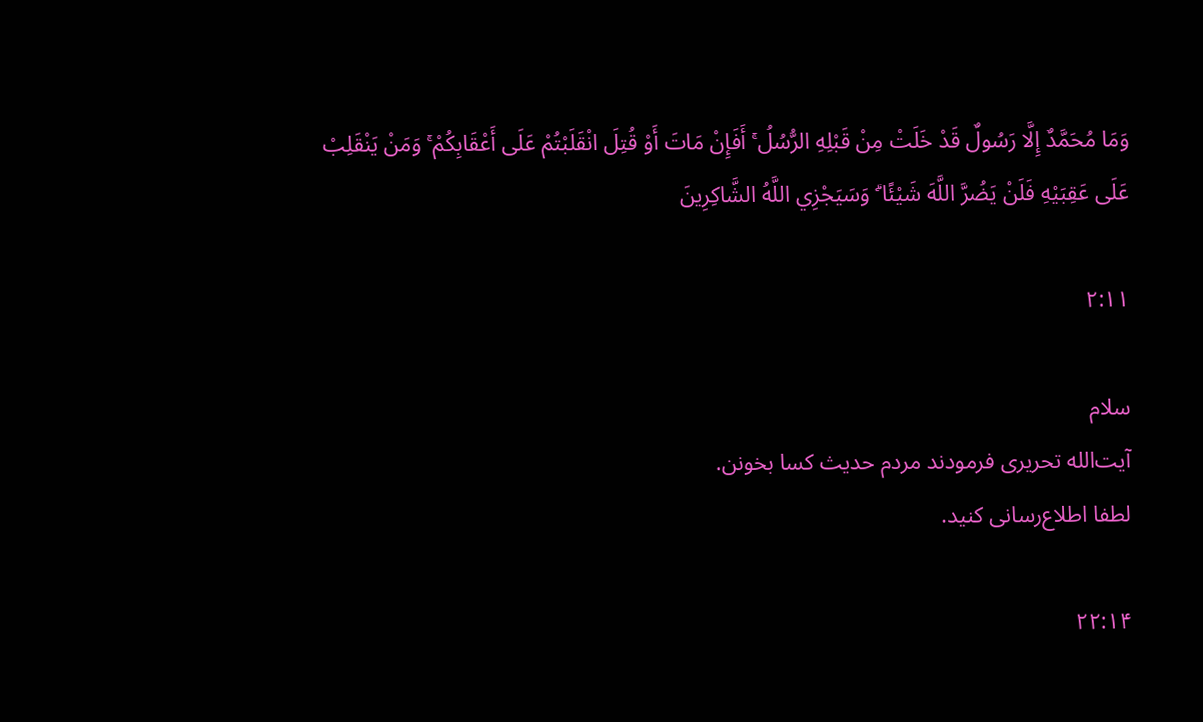وَمَا مُحَمَّدٌ إِلَّا رَسُولٌ قَدْ خَلَتْ مِنْ قَبْلِهِ الرُّسُلُ ۚ أَفَإِنْ مَاتَ أَوْ قُتِلَ انْقَلَبْتُمْ عَلَى أَعْقَابِكُمْ ۚ وَمَنْ يَنْقَلِبْ عَلَى عَقِبَيْهِ فَلَنْ يَضُرَّ اللَّهَ شَيْئًا ۗ وَسَيَجْزِي اللَّهُ الشَّاكِرِينَ

۲:۱۱

سلام
آیت‌الله تحریری فرمودند مردم حدیث کسا بخونن.
لطفا اطلاع‌رسانی کنید.

۲۲:۱۴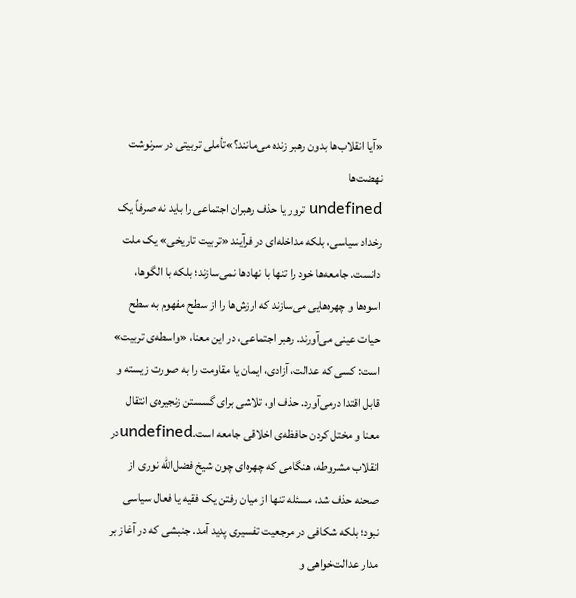«آیا انقلاب‌ها بدون رهبر زنده می‌مانند؟»تأملی تربیتی در سرنوشت نهضت‌ها
undefined ترور یا حذف رهبران اجتماعی را باید نه صرفاً یک رخداد سیاسی، بلکه مداخله‌ای در فرآیند «تربیت تاریخی» یک ملت دانست. جامعه‌ها خود را تنها با نهادها نمی‌سازند؛ بلکه با الگوها، اسوه‌ها و چهره‌هایی می‌سازند که ارزش‌ها را از سطح مفهوم به سطح حیات عینی می‌آورند. رهبر اجتماعی، در این معنا، «واسطه‌ی تربیت» است: کسی که عدالت، آزادی، ایمان یا مقاومت را به صورت زیسته و قابل اقتدا درمی‌آورد. حذف او، تلاشی برای گسستن زنجیره‌ی انتقال معنا و مختل کردن حافظه‌ی اخلاقی جامعه است.undefinedدر انقلاب مشروطه، هنگامی که چهره‌ای چون شیخ فضل‌الله نوری از صحنه حذف شد، مسئله تنها از میان رفتن یک فقیه یا فعال سیاسی نبود؛ بلکه شکافی در مرجعیت تفسیری پدید آمد. جنبشی که در آغاز بر مدار عدالت‌خواهی و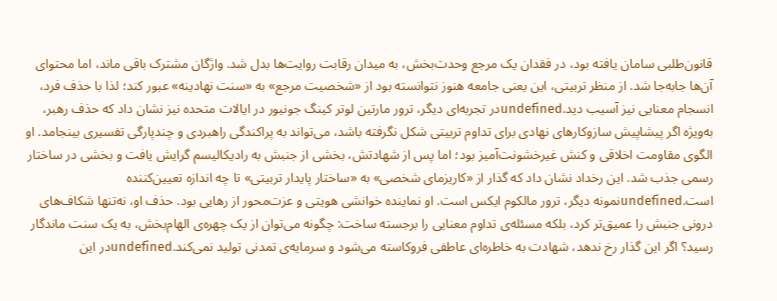قانون‌طلبی سامان یافته بود، در فقدان یک مرجع وحدت‌بخش، به میدان رقابت روایت‌ها بدل شد. واژگان مشترک باقی ماند، اما محتوای آن‌ها جابه‌جا شد. از منظر تربیتی، این یعنی جامعه هنوز نتوانسته بود از «شخصیت مرجع» به «سنت نهادینه» عبور کند؛ لذا با حذف فرد، انسجام معنایی نیز آسیب دید.undefinedدر تجربه‌ای دیگر، ترور مارتین لوتر کینگ جونیور در ایالات متحده نیز نشان داد که حذف رهبر، به‌ویژه اگر پیشاپیش سازوکارهای نهادی برای تداوم تربیتی شکل نگرفته باشد، می‌تواند به پراکندگی راهبردی و چندپارگی تفسیری بینجامد. او الگوی مقاومت اخلاقی و کنش غیرخشونت‌آمیز بود؛ اما پس از شهادتش، بخشی از جنبش به رادیکالیسم گرایش یافت و بخشی در ساختار رسمی جذب شد. این رخداد نشان داد که گذار از «کاریزمای شخصی» به «ساختار پایدار تربیتی» تا چه اندازه تعیین‌کننده است.undefinedنمونه دیگر، ترور مالکوم ایکس است. او نماینده خوانشی هویتی و عزت‌محور از رهایی بود. حذف او، نه‌تنها شکاف‌های درونی جنبش را عمیق‌تر کرد، بلکه مسئله‌ی تداوم معنایی را برجسته ساخت: چگونه می‌توان از یک چهره‌ی الهام‌بخش، به یک سنت ماندگار رسید؟ اگر این گذار رخ ندهد، شهادت به خاطره‌ای عاطفی فروکاسته می‌شود و سرمایه‌ی تمدنی تولید نمی‌کند.undefinedدر این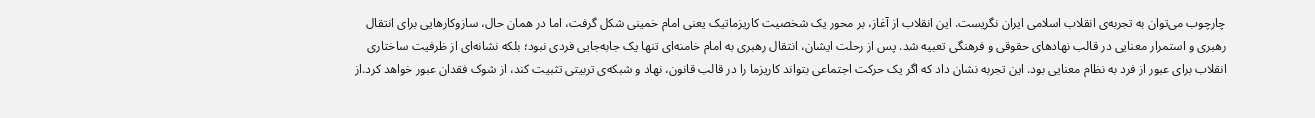چارچوب می‌توان به تجربه‌ی انقلاب اسلامی ایران نگریست. این انقلاب از آغاز، بر محور یک شخصیت کاریزماتیک یعنی امام خمینی شکل گرفت، اما در همان حال، سازوکارهایی برای انتقال رهبری و استمرار معنایی در قالب نهادهای حقوقی و فرهنگی تعبیه شد. پس از رحلت ایشان، انتقال رهبری به امام خامنه‌ای تنها یک جابه‌جایی فردی نبود؛ بلکه نشانه‌ای از ظرفیت ساختاری انقلاب برای عبور از فرد به نظام معنایی بود. این تجربه نشان داد که اگر یک حرکت اجتماعی بتواند کاریزما را در قالب قانون، نهاد و شبکه‌ی تربیتی تثبیت کند، از شوک فقدان عبور خواهد کرد.از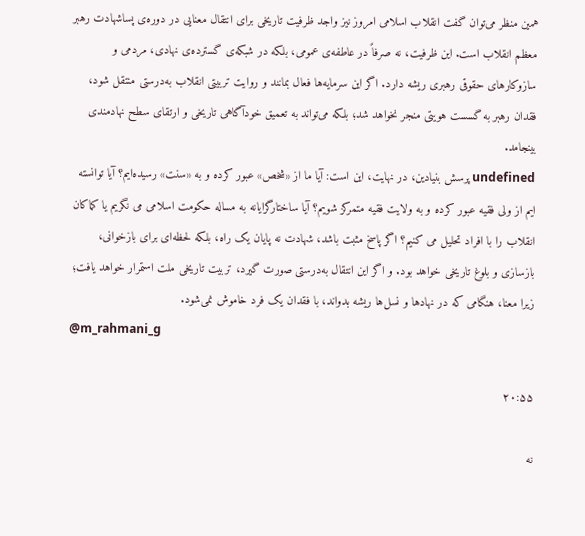همین منظر می‌توان گفت انقلاب اسلامی امروز نیز واجد ظرفیت تاریخی برای انتقال معنایی در دوره‌ی پساشهادت رهبر معظم انقلاب است. این ظرفیت، نه صرفاً در عاطفه‌ی عمومی، بلکه در شبکه‌ی گسترده‌ی نهادی، مردمی و سازوکارهای حقوقی رهبری ریشه دارد. اگر این سرمایه‌ها فعال بمانند و روایت تربیتی انقلاب به‌درستی منتقل شود، فقدان رهبر به گسست هویتی منجر نخواهد شد؛ بلکه می‌تواند به تعمیق خودآگاهی تاریخی و ارتقای سطح نهادمندی بینجامد.
undefined پرسش بنیادین، در نهایت، این است: آیا ما از «شخص» عبور کرده و به «سنت» رسیده‌ایم؟ آیا توانسته ایم از ولی فقیه عبور کرده و به ولایت فقیه متمرکز شویم؟ آیا ساختارگرایانه به مساله حکومت اسلامی می نگریم یا کماکان انقلاب را با افراد تحلیل می کنیم؟ اگر پاسخ مثبت باشد، شهادت نه پایان یک راه، بلکه لحظه‌ای برای بازخوانی، بازسازی و بلوغ تاریخی خواهد بود. و اگر این انتقال به‌درستی صورت گیرد، تربیت تاریخی ملت استمرار خواهد یافت؛ زیرا معنا، هنگامی که در نهادها و نسل‌ها ریشه بدواند، با فقدان یک فرد خاموش نمی‌شود.
@m_rahmani_g

۲۰:۵۵

نه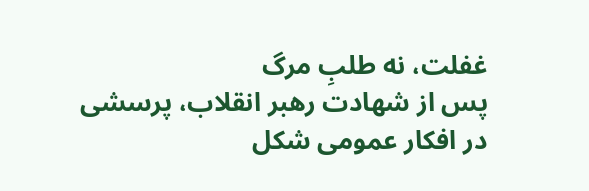غفلت، نه طلبِ مرگ
پس از شهادت رهبر انقلاب، پرسشی در افکار عمومی شکل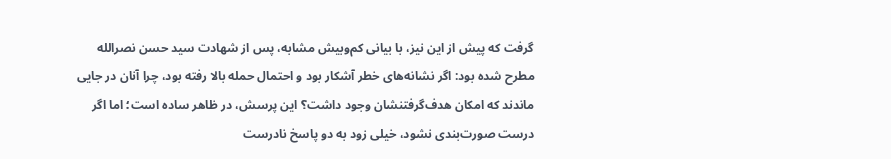گرفت که پیش از این نیز، با بیانی کم‌وبیش مشابه، پس از شهادت سید حسن نصرالله مطرح شده بود: اگر نشانه‌های خطر آشکار بود و احتمال حمله بالا رفته بود، چرا آنان در جایی ماندند که امکان هدف‌گرفتنشان وجود داشت؟ این پرسش، در ظاهر ساده است؛ اما اگر درست صورت‌بندی نشود، خیلی زود به دو پاسخ نادرست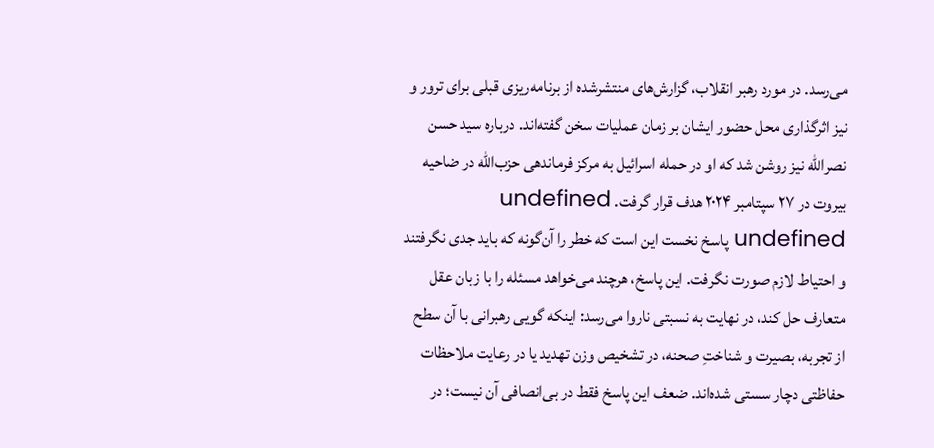می‌رسد. در مورد رهبر انقلاب، گزارش‌های منتشرشده از برنامه‌ریزی قبلی برای ترور و نیز اثرگذاری محل حضور ایشان بر زمان عملیات سخن گفته‌اند. درباره سید حسن نصرالله نیز روشن شد که او در حمله اسرائیل به مرکز فرماندهی حزب‌الله در ضاحیه بیروت در ۲۷ سپتامبر ۲۰۲۴ هدف قرار گرفت. undefined
undefined پاسخ نخست این است که خطر را آن‌گونه که باید جدی نگرفتند و احتیاط لازم صورت نگرفت. این پاسخ، هرچند می‌خواهد مسئله را با زبان عقل متعارف حل کند، در نهایت به نسبتی ناروا می‌رسد: اینکه گویی رهبرانی با آن سطح از تجربه، بصیرت و شناختِ صحنه، در تشخیص وزن تهدید یا در رعایت ملاحظات حفاظتی دچار سستی شده‌اند. ضعف این پاسخ فقط در بی‌انصافی آن نیست؛ در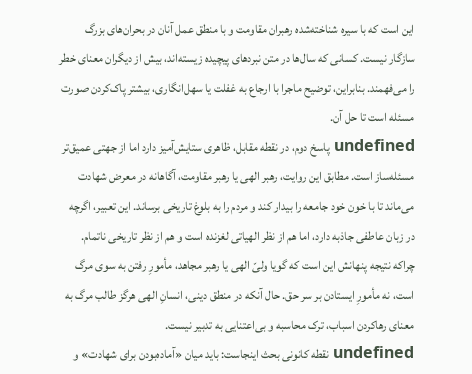این است که با سیره شناخته‌شده رهبران مقاومت و با منطق عمل آنان در بحران‌های بزرگ سازگار نیست. کسانی که سال‌ها در متن نبردهای پیچیده زیسته‌اند، بیش از دیگران معنای خطر را می‌فهمند. بنابراین، توضیح ماجرا با ارجاع به غفلت یا سهل‌انگاری، بیشتر پاک‌کردن صورت مسئله است تا حل آن.
undefined پاسخ دوم، در نقطه مقابل، ظاهری ستایش‌آمیز دارد اما از جهتی عمیق‌تر مسئله‌ساز است. مطابق این روایت، رهبر الهی یا رهبر مقاومت، آگاهانه در معرض شهادت می‌ماند تا با خون خود جامعه را بیدار کند و مردم را به بلوغ تاریخی برساند. این تعبیر، اگرچه در زبان عاطفی جاذبه دارد، اما هم از نظر الهیاتی لغزنده است و هم از نظر تاریخی ناتمام. چراکه نتیجه پنهانش این است که گویا ولیّ الهی یا رهبر مجاهد، مأمورِ رفتن به سوی مرگ است، نه مأمورِ ایستادن بر سر حق. حال آنکه در منطق دینی، انسانِ الهی هرگز طالب مرگ به معنای رهاکردن اسباب، ترک محاسبه و بی‌اعتنایی به تدبیر نیست.
undefined نقطه کانونی بحث اینجاست: باید میان «آماده‌بودن برای شهادت» و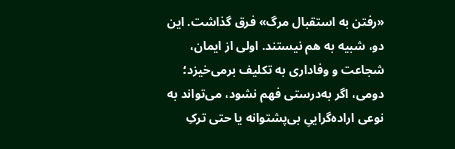«رفتن به استقبال مرگ» فرق گذاشت. این دو، شبیه به هم نیستند. اولی از ایمان، شجاعت و وفاداری به تکلیف برمی‌خیزد؛ دومی، اگر به‌درستی فهم نشود، می‌تواند به نوعی اراده‌گراییِ بی‌پشتوانه یا حتی ترکِ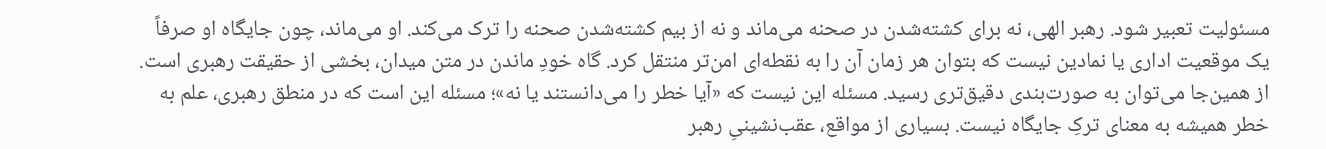مسئولیت تعبیر شود. رهبر الهی، نه برای کشته‌شدن در صحنه می‌ماند و نه از بیم کشته‌شدن صحنه را ترک می‌کند. او می‌ماند، چون جایگاه او صرفاً یک موقعیت اداری یا نمادین نیست که بتوان هر زمان آن را به نقطه‌ای امن‌تر منتقل کرد. گاه خودِ ماندن در متن میدان، بخشی از حقیقت رهبری است.
از همین‌جا می‌توان به صورت‌بندی دقیق‌تری رسید. مسئله این نیست که «آیا خطر را می‌دانستند یا نه»؛ مسئله این است که در منطق رهبری، علم به خطر همیشه به معنای ترکِ جایگاه نیست. بسیارى از مواقع، عقب‌نشینیِ رهبر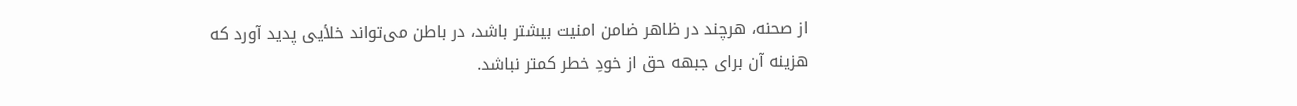از صحنه، هرچند در ظاهر ضامن امنیت بیشتر باشد، در باطن می‌تواند خلأیی پدید آورد که هزینه آن برای جبهه حق از خودِ خطر کمتر نباشد.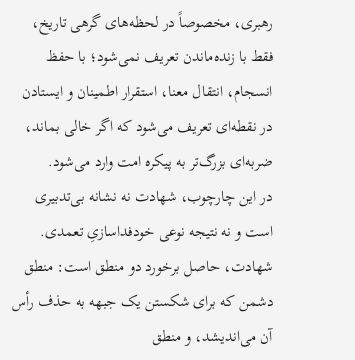رهبری، مخصوصاً در لحظه‌های گرهی تاریخ، فقط با زنده‌ماندن تعریف نمی‌شود؛ با حفظ انسجام، انتقال معنا، استقرار اطمینان و ایستادن در نقطه‌ای تعریف می‌شود که اگر خالی بماند، ضربه‌ای بزرگ‌تر به پیکره امت وارد می‌شود.
در این چارچوب، شهادت نه نشانه بی‌تدبیری است و نه نتیجه نوعی خودفداسازیِ تعمدی. شهادت، حاصل برخورد دو منطق است: منطق دشمن که برای شکستن یک جبهه به حذف رأس آن می‌اندیشد، و منطق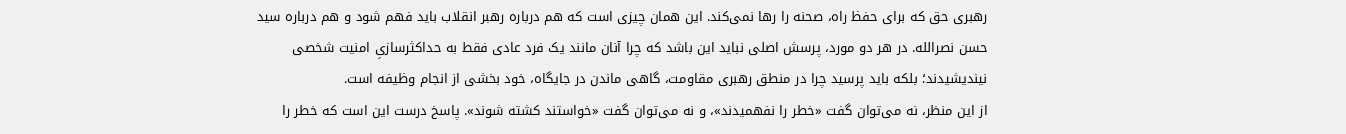رهبری حق که برای حفظ راه، صحنه را رها نمی‌کند. این همان چیزی است که هم درباره رهبر انقلاب باید فهم شود و هم درباره سید حسن نصرالله. در هر دو مورد، پرسش اصلی نباید این باشد که چرا آنان مانند یک فرد عادی فقط به حداکثرسازیِ امنیت شخصی نیندیشیدند؛ بلکه باید پرسید چرا در منطق رهبری مقاومت، گاهی ماندن در جایگاه، خود بخشی از انجام وظیفه است.
از این منظر، نه می‌توان گفت «خطر را نفهمیدند»، و نه می‌توان گفت «خواستند کشته شوند». پاسخ درست این است که خطر را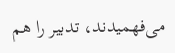می‌فهمیدند، تدبیر را هم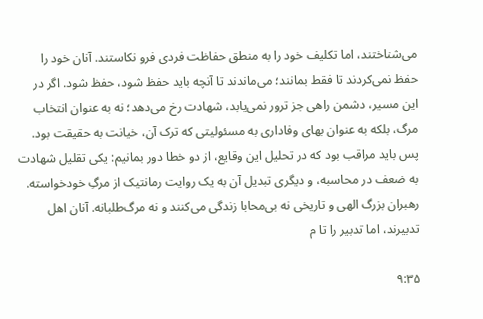می‌شناختند، اما تکلیف خود را به منطق حفاظت فردی فرو نکاستند. آنان خود را حفظ نمی‌کردند تا فقط بمانند؛ می‌ماندند تا آنچه باید حفظ شود، حفظ شود. اگر در این مسیر، دشمن راهی جز ترور نمی‌یابد، شهادت رخ می‌دهد؛ نه به عنوان انتخاب مرگ، بلکه به عنوان بهای وفاداری به مسئولیتی که ترک آن، خیانت به حقیقت بود.
پس باید مراقب بود که در تحلیل این وقایع، از دو خطا دور بمانیم: یکی تقلیل شهادت به ضعف در محاسبه، و دیگری تبدیل آن به یک روایت رمانتیک از مرگِ خودخواسته. رهبران بزرگ الهی و تاریخی نه بی‌محابا زندگی می‌کنند و نه مرگ‌طلبانه. آنان اهل تدبیرند، اما تدبیر را تا م

۹:۳۵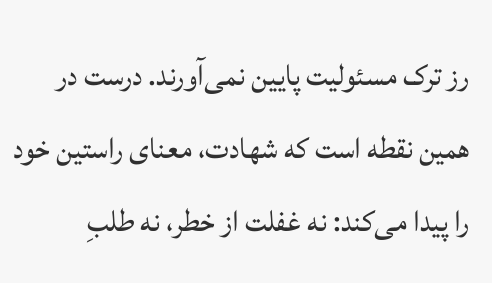رز ترک مسئولیت پایین نمی‌آورند. درست در همین نقطه است که شهادت، معنای راستین خود را پیدا می‌کند: نه غفلت از خطر، نه طلبِ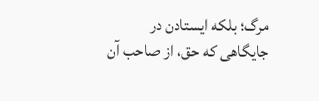مرگ؛ بلکه ایستادن در جایگاهی که حق، از صاحب آن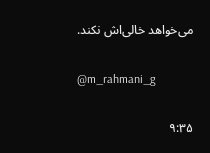می‌خواهد خالی‌اش نکند.

@m_rahmani_g

۹:۳۵